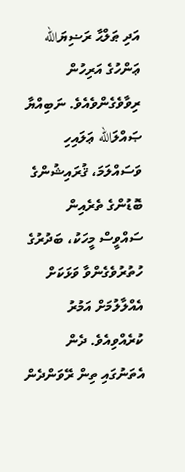އަދި ޠަލްޙާ ރަޟިޔަالله ޢަންހުގެ އަރިހުން ރިވާވެގެންވެއެވެ. ނަބިއްޔާ ޞައްލަالله ޢަލައިހި ވަސައްލަމަ، ޤުރައިޝުންގެ ބޮޑުންގެ ތެރެއިން ސައްވީސް މީހަކު، ބަދުރުގެ ހުތުރުވެގެންވާ ވަޅަކަށް އެއްލާލުމަށް އަމުރު ކުރެއްވިއެވެ. ދެން އެތަނުގައި ތިން ރޭވަންދެން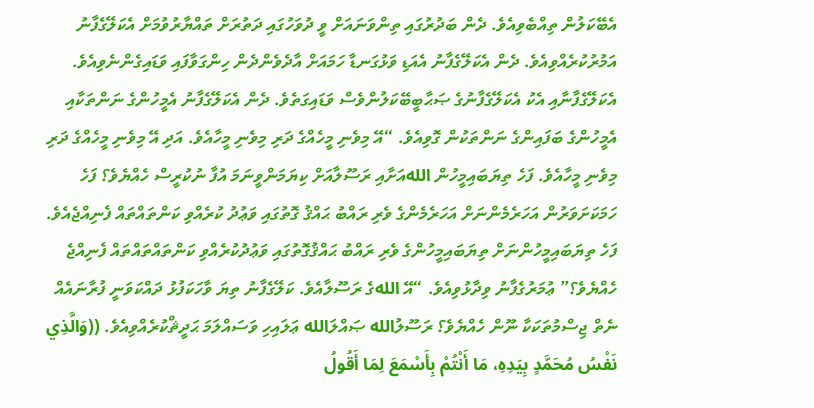އެބޭކަލުން ތިއްބެވިއެވެ. ދެން ބަދުރުގައި ތިންވަނައަށް ވީ ދުވަހުގައި ދަތުރަށް ތައްޔާރުވުމަށް އެކަލޭގެފާނު އަމުރުކުރެއްވިއެވެ. ދެން އެކަލޭގެފާނު އެއަޑި ވަޅުގަނޑާ ހަމައަށް އާދެވެންދެން ހިންގަވާފައި ވަޑައިގެންނެވިއެވެ. އެކަލޭގެފާނާއި އެކު އެކަލޭގެފާނުގެ ޞަޙާބީބޭކަލުންވެސް ވަޑައިގަތެވެ. ދެން އެކަލޭގެފާނު އެމީހުންގެ ނަންތަކާއި އެމީހުންގެ ބަފައިންގެ ނަންތަކުން ގޮވިއެވެ. “އޭ މިވެނި މީހެއްގެ ދަރި މިވެނި މީހާއެވެ. އަދި އޭ މިވެނި މީހެއްގެ ދަރި މިވެނި މީހާއެވެ. ފަހެ ތިޔަބައިމީހުން اللهއަށާއި ރަސޫލާއަށް ކިޔަމަންވީނަމަ އުފާ ނުކުރީސް ހެއްޔެވެ؟ ފަހެ ހަމަކަށަވަރުން އަހަރެމެންނަށް އަހަރެމެންގެ ވެރި ރައްބު ޙައްޤު ގޮތުގައި ވަޢުދު ކުރެއްވި ކަންތައްތައް ފެނިއްޖެއެވެ. ފަހެ ތިޔަބައިމީހުންނަށް ތިޔަބައިމީހުންގެ ވެރި ރައްބު ޙައްޤުގޮތުގައި ވަޢުދުކުރެއްވި ކަންތައްތައްތައް ފެނިއްޖެ ހެއްޔެވެ؟” ޢުމަރުގެފާނު ވިދާޅުވިއެވެ. “އޭ اللهގެ ރަސޫލާއެވެ. ކަލޭގެފާނު ތިޔަ ވާހަކަފުޅު ދައްކަވަނީ ފުރާނައެއް ނެތް ޖިސްމުތަކަކާ ނޫން ހެއްޔެވެ؟ ރަސޫލުالله ޞައްލަالله ޢަލައިހި ވަސައްލަމަ ޙަދީޘްކުރެއްވިއެވެ. ((وَالَّذِي نَفْسُ مُحَمَّدٍ بِيَدِهِ، مَا أَنْتُمْ بِأَسْمَعَ لِمَا أَقُولُ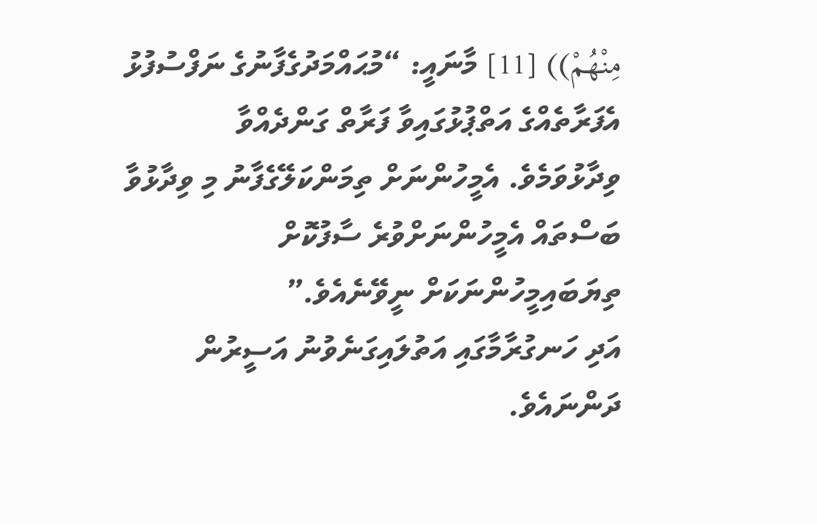مِنْهُمْ)) [11] މާނައީ: “މުޙައްމަދުގެފާނުގެ ނަފްސުފުޅު އެފަރާތެއްގެ އަތްޕުޅުގައިވާ ފަރާތް ގަންދެއްވާ ވިދާޅުވަމެވެ. އެމީހުންނަށް ތިމަންކަލޭގެފާނު މި ވިދާޅުވާ ބަސްތައް އެމީހުންނަށްވުރެ ސާފުކޮށް ތިޔަބައިމީހުންނަކަށް ނީވޭނެއެވެ.”
އަދި ހަނގުރާމާގައި އަތުލައިގަނެވުނު އަސީރުން ދަންނައެވެ.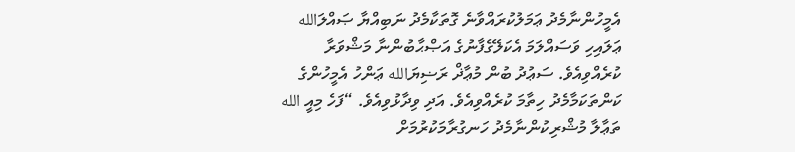އެމީހުންނާމެދު ޢަމަލުކުރައްވާނެ ގޮތަކާމެދު ނަބިއްޔާ ޞައްލަالله ޢަލައިހި ވަސައްލަމަ އެކަލޭގެފާނުގެ އަޞްޙާބުންނާ މަޝްވަރާ ކުރެއްވިއެވެ. ސަޢުދު ބުން މުޢާޛް ރަޟިޔަالله ޢަންހު އެމީހުންގެ ކަންތަކަމާމެދު ހިތާމަ ކުރެއްވިއެވެ. އަދި ވިދާޅުވިއެވެ. “ފަހެ މިއީ الله ތަޢާލާ މުޝްރިކުންނާމެދު ހަނގުރާމަކުރުމަށް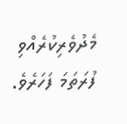މެދުވެރިކުރެއްވި ފުރަތަމަ ފަހަރެވެ.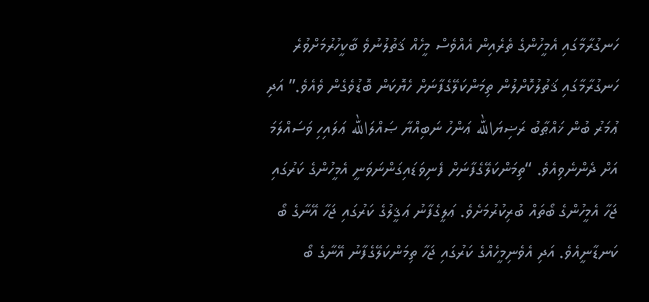ހަނގުރާމާގައި އެމީހުންގެ ތެރެއިން އެއްވެސް މީހެއް ޤަތުލުނުވެ ބާކީހުރުމަށްވުރެ ހަނގުރާމާގައި ޤަތުލުކޮށްލުން ތިމަންކަލޭގެފާނަށް ހެޔޮކަން ބޮޑުވެގެން ވެއެވެ.” އަދި ޢުމަރު ބުން ޚައްޠާބު ރަޟިޔަالله ޢަންހު ނަބިއްޔާ ޞައްލަالله ޢަލައިހި ވަސައްލަމަ އަށް ދެންނެވިއެވެ. “ތިމަންކަލޭގެފާނަށް ފެނިވަޑައިގަންނަވަނީ އެމީހުންގެ ކަރުގައި ޖަހާ އެމީހުންގެ ބޯތައް ބުރިކުރުމަށެވެ. ޢަލީގެފާނު ޢަޤީލުގެ ކަރުގައި ޖަހާ އޭނާގެ ބޯ ކަނޑާނީއެވެ. އަދި އެވެނިމީހެއްގެ ކަރުގައި ޖަހާ ތިމަންކަލޭގެފާނު އޭނާގެ ބޯ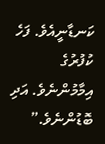ކަނޑާނީއެވެ. ފަހެ ކުފުރުގެ އިމާމުންނެވެ. އަދި ބޮޑުންނެވެ.”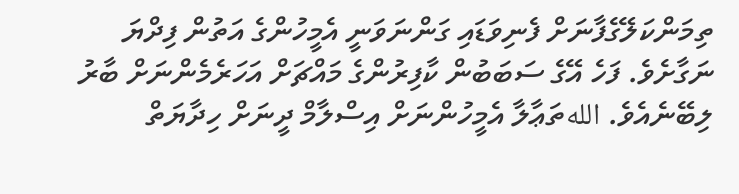ތިމަންކަލޭގެފާނަށް ފެނިވަޑައި ގަންނަވަނީ އެމީހުންގެ އަތުން ފިދްޔަ ނަގާށެވެ. ފަހެ އޭގެ ސަބަބުން ކާފިރުންގެ މައްޗަށް އަހަރެމެންނަށް ބާރު ލިބޭނެއެވެ. اللهތަޢާލާ އެމީހުންނަށް އިސްލާމް ދީނަށް ހިދާޔަތް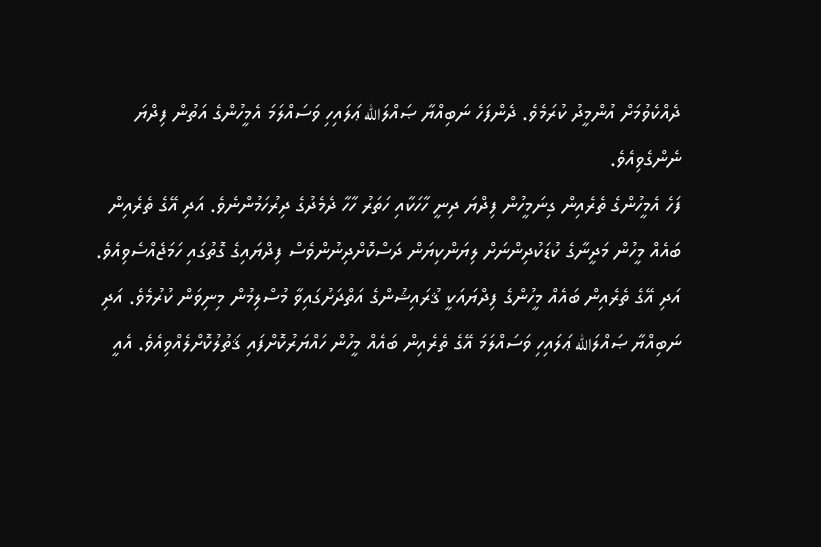ދެއްކެވުމަށް އުންމީދު ކުރަމެވެ. ދެންފަހެ ނަބިއްޔާ ޞައްލަالله ޢަލައިހި ވަސައްލަމަ އެމީހުންގެ އަތުން ފިދްޔަ ނެންގެވިއެވެ.
ފަހެ އެމީހުންގެ ތެރެއިން ގިނަމީހުން ފިދްޔަ ދިނީ ހާހަކާއި ހަތަރު ހާހާ ދެމެދުގެ ދިރުހަމުންނެވެ. އަދި އޭގެ ތެރެއިން ބައެއް މީހުން މަދީނާގެ ކުޑަކުދިންނަށް ލިޔަންކިޔަން ދަސްކޮށްދިނުންވެސް ފިދްޔައިގެ ގޮތުގައި ހަމަޖެއްސެވިއެވެ. އަދި އޭގެ ތެރެއިން ބައެއް މީހުންގެ ފިދްޔައަކީ ޤުރައިޝުންގެ އަތްދަށުގައިވާ މުސްލިމުން މިނިވަން ކުރުމެވެ. އަދި ނަބިއްޔާ ޞައްލަالله ޢަލައިހި ވަސައްލަމަ އޭގެ ތެރެއިން ބައެއް މީހުން ހައްޔަރުކޮށްފައި ޤަތުލުކޮށްލެއްވިއެވެ. އެއީ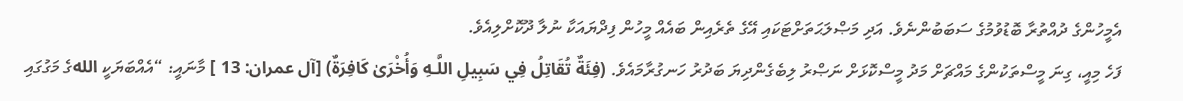އެމީހުންގެ ދުއްތުރާ ބޮޑުވުމުގެ ސަބަބުންނެވެ. އަދި މަޞްލަޙަތަށްޓަކައި އޭގެ ތެރެއިން ބައެއް މީހުން ފިދްޔައަކާ ނުލާ ދޫކޮށްލިއެވެ.
ފަހެ މިއީ، ގިނަ މީސްތަކުންގެ މައްޗަށް މަދު މީސްކޮޅަށް ނަޞްރު ލިބެގެންދިޔަ ބަދުރު ހަނގުރާމައެވެ. (فِئَةٌ تُقَاتِلُ فِي سَبِيلِ اللَّـهِ وَأُخْرَىٰ كَافِرَةٌ) [آل عمران: 13 ] މާނައީ: “އެއްބަޔަކީ اللهގެ މަގުގައި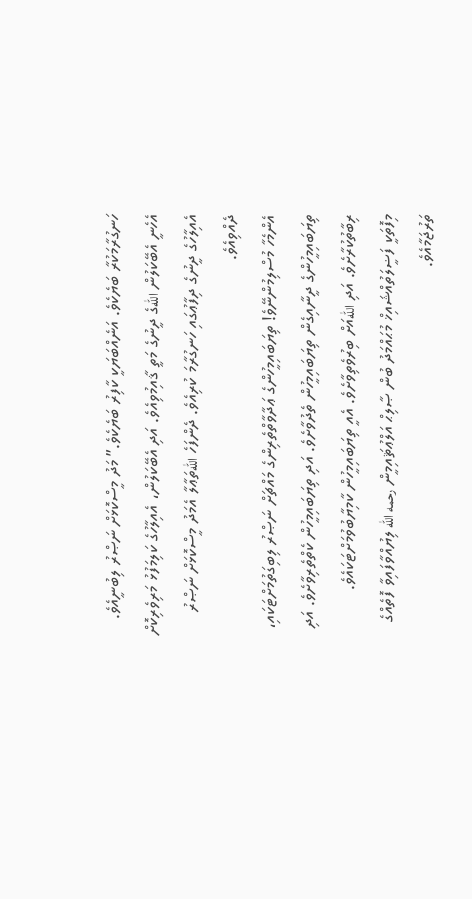ހަނގުރާމަކުރާ ބަޔެކެވެ. އަނެއްބަޔަކީ ކާފިރު ބަޔެކެވެ.” މަދު މީސްކޮޅަށް ނަޞްރު ލިބުނީއެވެ. އެހެނީ އެބޭކަލުން اللهގެ ދީނުގެ މަތީ ޤާއިމުވިއެވެ. އަދި އެބޭކަލުން، އެއިލާހުގެ ކަލިމަފުޅު މަރިވެރިކޮށް އެއިލާހުގެ ދީނުގެ ދިފާޢުގައި ހަނގުރާމަ ކުރިއެވެ. ދެންފަހެ اللهތަޢާލާ އެމަދު މީސްކޮޅަށް ނަޞްރު ދެއްވިއެވެ.
އެންމެހާ މުސްލިމުންނޭވެ! ތިޔަބައިމީހުންގެ ޢަދާވާތްތެރިންގެ މައްޗަށް ނަޞްރު ލިބިގަތުމަށްޓަކައި، ތިޔަބައިމީހުންގެ ދީނާއިގެން ތިޔަބައިމީހުން ތެދުވާށެވެ. އަދި ތިޔަބައިމީހުން ކެތްތެރިވާށެވެ. އަދި ރިބާތުކުރާށެވެ. އަދި اللهއަށް ބިރުވެތިވާށެވެ. އެއީ ތިޔަބައިމީހުން ކާމިޔާބުވުމަށްޓަކައެވެ.
މިފޮތަކީ ފަޟީލަތުއްޝައިޚް މުޙައްމަދު ބުން ޞާލިޙް އަލްޢުޘައިމީން رحمه الله ލިޔުއްވާފައިވާ ފޮތެއްގެ ތަރުޖަމާއެވެ.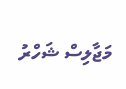މަޖާލިސް ޝަހްރު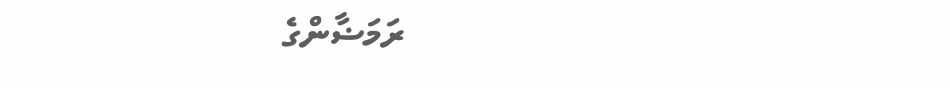ރަމަޟާންގެ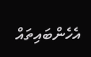އެހެންބައިތައް